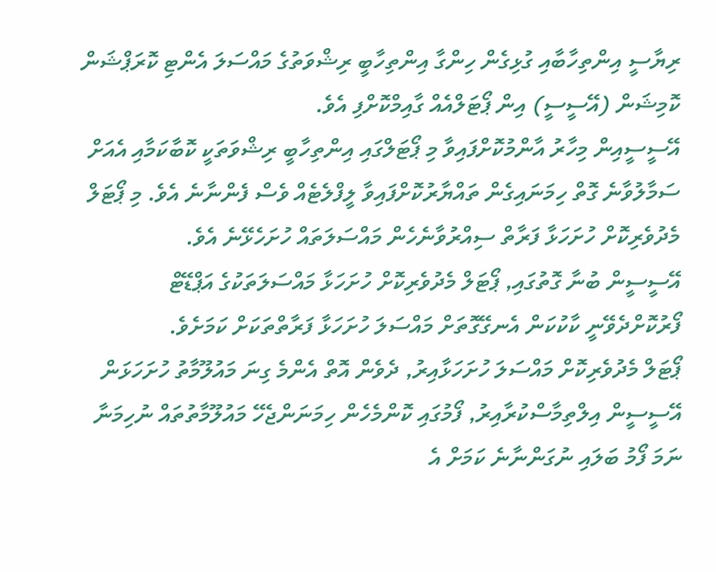ރިޔާސީ އިންތިހާބާއި ގުޅިގެން ހިންގާ އިންތިހާބީ ރިޝްވަތުގެ މައްސަލަ އެންޓި ކޮރަޕްޝަން ކޮމިޝަން (އޭސީސީ) އިން ޕޯޓަލްއެއް ގާއިމްކޮށްފި އެވެ.
އޭސީސީއިން މިހާރު އާންމުކޮށްފައިވާ މި ޕޯޓަލްގައި އިންތިހާބީ ރިޝްވަތަކީ ކޮބާކަމާއި އެއަށް ސަމާލުވާނެ ގޮތް ހިމަނައިގެން ތައްޔާރުކޮށްފައިވާ ލީފްލެޓެއް ވެސް ފެންނާނެ އެވެ. މި ޕޯޓަލް މެދުވެރިކޮށް ހުށަހަޅާ ފަރާތް ސިއްރުވާނެހެން މައްސަލަތައް ހުށަހެޅޭނެ އެވެ.
އޭސީސީން ބުނާ ގޮތުގައި, ޕޯޓަލް މެދުވެރިކޮށް ހުށަހަޅާ މައްސަލަތަކުގެ އަޕްޑޭޓް ފޯރުކޮށްދެވޭނީ ކާކުކަން އެނގޭގޮތަށް މައްސަލަ ހުށަހަޅާ ފަރާތްތަކަށް ކަމަށެވެ.
ޕޯޓަލް މެދުވެރިކޮށް މައްސަލަ ހުށަހަޅާއިރު, ދެވެން އޮތް އެންމެ ގިނަ މައުލޫމާތު ހުށަހަޅަން އޭސީސީން އިލްތިމާސްކުރާއިރު, ފޯމުގައި ކޮންމެހެން ހިމަނަންޖެހޭ މައުލޫމާތުތައް ނުހިމަނާ ނަމަ ފޯމު ބަލައި ނުގަންނާނެ ކަމަށް އެ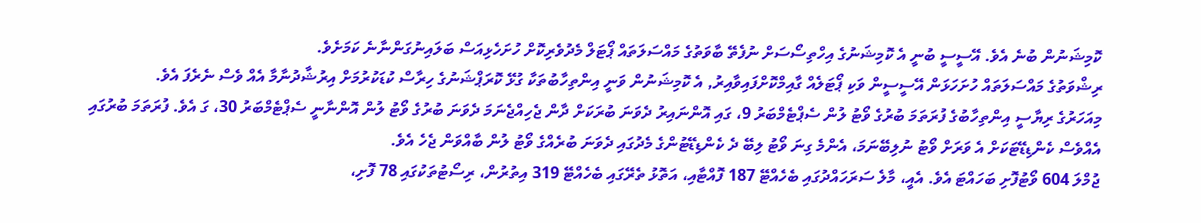ކޮމިޝަނުން ބުނެ އެވެ. އޭސީސީ ބުނީ އެ ކޮމިޝަނުގެ އިހްތިސޯސަށް ނުފެތޭ ބާވަތުގެ މައްސަލަތައް ޕޯޓަލް މެދުވެރިކޮށް ހުށަހެޅިއަސް ބަލައިނުގަންނާނެ ކަމަށެވެ.
ރިޝްވަތުގެ މައްސަލަތައް ހުށަހަޅަން އޭސީސީން ވަކި ޕޯޓަލެއް ގާއިމްކޮށްފައިވާއިރު, އެ ކޮމިޝަނުން ވަނީ އިންތިހާބުތަކާ ގުޅޭ ކޮރަޕްޝަނުގެ ހިރާސް ކުޑަކުރުމަށް އިރުޝާދުނާމާ އެއް ވެސް ނެރެފަ އެވެ.
މިއަހަރުގެ ރިޔާސީ އިންތިހާބުގެ ފުރަތަމަ ބުރުގެ ވޯޓު ލުން ސެޕްޓެމްބަރު 9، ގައި އޮންނައިރު ދެވަނަ ބުރަކަށް ދާން ޖެހިއްޖެނަމަ ދެވަނަ ބުރުގެ ވޯޓު ލުން އޮންނާނީ ސެޕްޓެމްބަރު 30، ގަ އެވެ. ފުރަތަމަ ބުރުގައި އެއްވެސް ކެންޑިޑޭޓަކަށް އެ ވަރަށް ވޯޓު ނުލިބޭނަމަ، އެންމެ ގިނަ ވޯޓު ލިބޭ ދެ ކެންޑިޑޭޓުންގެ މެދުގައި ދެވަނަ ބުރެއްގެ ވޯޓު ލުން ބާއްވަން ޖެހެ އެވެ.
ޖުމްލަ 604 ވޯޓުފޮށި ބަހައްޓަ އެވެ. އެއީ، މާލެ ސަރަހައްދުގައި ބެހެއްޓޭ 187 ފޮއްޓާއި، އަތޮޅު ތެރޭގައި ބެހެއްޓޭ 319 އިތުރުން، ރިސޯޓުތަކުގައި 78 ފޮށި،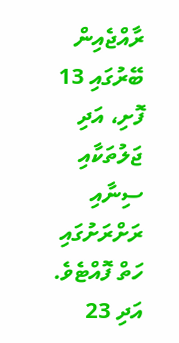ރާއްޖެއިން ބޭރުގައި 13 ފޮށި، އަދި ޖަލުތަކާއި ސިނާއި ރަށްރަށުގައި ހަތް ފޮއްޓެވެ. އަދި 23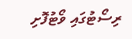ރިސޯޓުގައި ވޯޓުފޮށި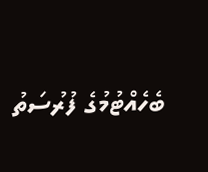ބެހެއްޓުމުގެ ފުރުސަތު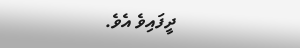ދީފައިވެ އެވެ.